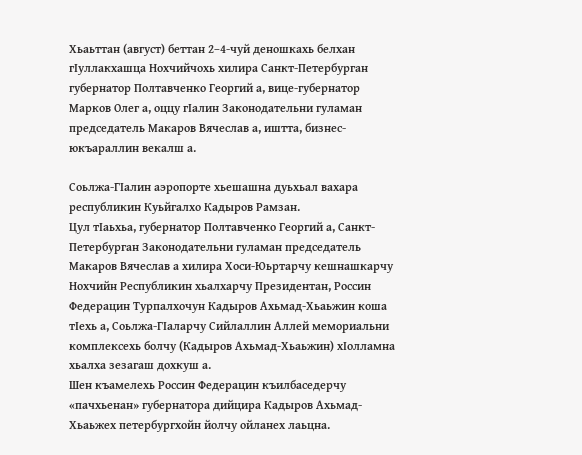Хьаьттан (август) беттан 2–4-чуй деношкахь белхан гIуллакхашца Нохчийчохь хилира Санкт-Петербурган губернатор Полтавченко Георгий а, вице-губернатор Марков Олег а, оццу гIалин Законодательни гуламан председатель Макаров Вячеслав а, иштта, бизнес-юкъараллин векалш а.

Соьлжа-ГIалин аэропорте хьешашна дуьхьал вахара республикин Куьйгалхо Кадыров Рамзан.
Цул тIаьхьа, губернатор Полтавченко Георгий а, Санкт-Петербурган Законодательни гуламан председатель Макаров Вячеслав а хилира Хоси-Юьртарчу кешнашкарчу Нохчийн Республикин хьалхарчу Президентан, Россин Федерацин Турпалхочун Кадыров Ахьмад-Хьаьжин коша тIехь а, Соьлжа-ГIаларчу Сийлаллин Аллей мемориальни комплексехь болчу (Кадыров Ахьмад-Хьаьжин) хIолламна хьалха зезагаш дохкуш а.
Шен къамелехь Россин Федерацин къилбаседерчу «пачхьенан» губернатора дийцира Кадыров Ахьмад-Хьаьжех петербургхойн йолчу ойланех лаьцна.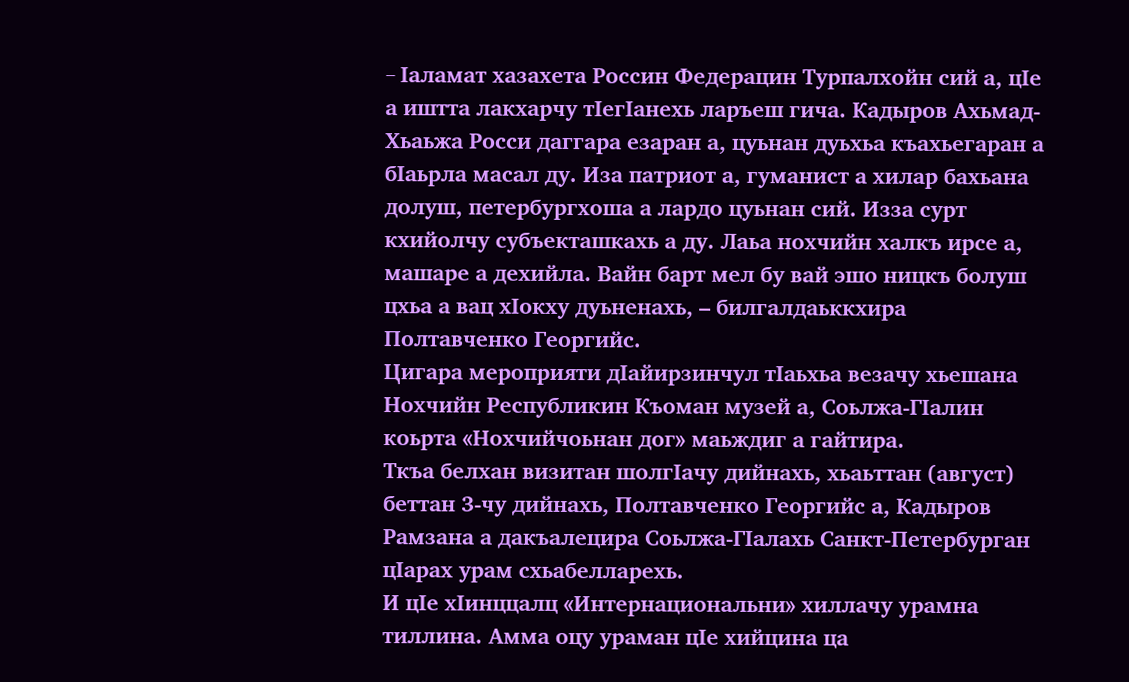– Iаламат хазахета Россин Федерацин Турпалхойн сий а, цIе а иштта лакхарчу тIегIанехь ларъеш гича. Кадыров Ахьмад-Хьаьжа Росси даггара езаран а, цуьнан дуьхьа къахьегаран а бIаьрла масал ду. Иза патриот а, гуманист а хилар бахьана долуш, петербургхоша а лардо цуьнан сий. Изза сурт кхийолчу субъекташкахь а ду. Лаьа нохчийн халкъ ирсе а, машаре а дехийла. Вайн барт мел бу вай эшо ницкъ болуш цхьа а вац хIокху дуьненахь, – билгалдаьккхира Полтавченко Георгийс.
Цигара мероприяти дIайирзинчул тIаьхьа везачу хьешана Нохчийн Республикин Къоман музей а, Соьлжа-ГIалин коьрта «Нохчийчоьнан дог» маьждиг а гайтира.
Ткъа белхан визитан шолгIачу дийнахь, хьаьттан (август) беттан 3-чу дийнахь, Полтавченко Георгийс а, Кадыров Рамзана а дакъалецира Соьлжа-ГIалахь Санкт-Петербурган цIарах урам схьабелларехь.
И цIе хIинццалц «Интернациональни» хиллачу урамна тиллина. Амма оцу ураман цIе хийцина ца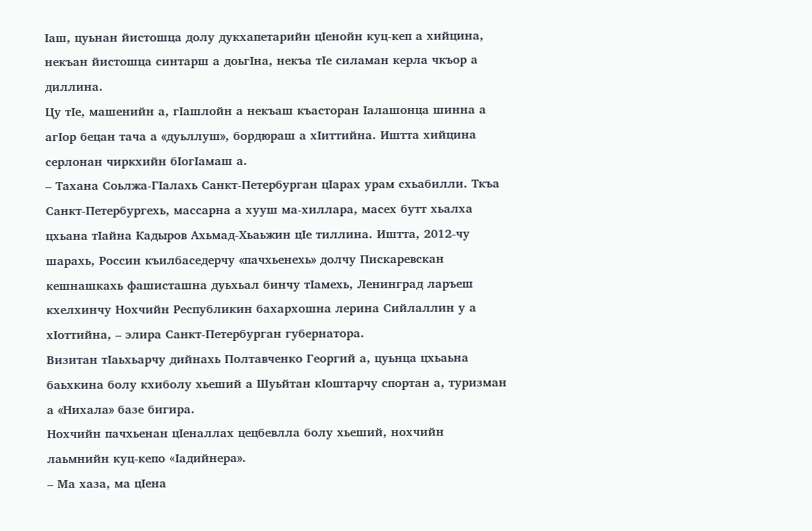Iаш, цуьнан йистошца долу дукхапетарийн цIенойн куц-кеп а хийцина, некъан йистошца синтарш а доьгIна, некъа тIе силаман керла чкъор а диллина.
Цу тIе, машенийн а, гIашлойн а некъаш къасторан Iалашонца шинна а агIор бецан тача а «дуьллуш», бордюраш а хIиттийна. Иштта хийцина серлонан чиркхийн бIогIамаш а.
– Тахана Соьлжа-ГIалахь Санкт-Петербурган цIарах урам схьабилли. Ткъа Санкт-Петербургехь, массарна а хууш ма-хиллара, масех бутт хьалха цхьана тIайна Кадыров Ахьмад-Хьаьжин цIе тиллина. Иштта, 2012-чу шарахь, Россин къилбаседерчу «пачхьенехь» долчу Пискаревскан кешнашкахь фашисташна дуьхьал бинчу тIамехь, Ленинград ларъеш кхелхинчу Нохчийн Республикин бахархошна лерина Сийлаллин у а хIоттийна, – элира Санкт-Петербурган губернатора.
Визитан тIаьхьарчу дийнахь Полтавченко Георгий а, цуьнца цхьаьна баьхкина болу кхиболу хьеший а Шуьйтан кIоштарчу спортан а, туризман а «Нихала» базе бигира.
Нохчийн пачхьенан цIеналлах цецбевлла болу хьеший, нохчийн лаьмнийн куц-кепо «Iадийнера».
– Ма хаза, ма цIена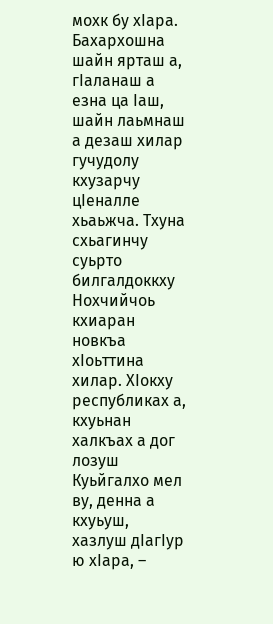мохк бу хIара. Бахархошна шайн ярташ а, гIаланаш а езна ца Iаш, шайн лаьмнаш а дезаш хилар гучудолу кхузарчу цIеналле хьаьжча. Тхуна схьагинчу суьрто билгалдоккху Нохчийчоь кхиаран новкъа хIоьттина хилар. ХIокху республиках а, кхуьнан халкъах а дог лозуш Куьйгалхо мел ву, денна а кхуьуш, хазлуш дIагIур ю хIара, –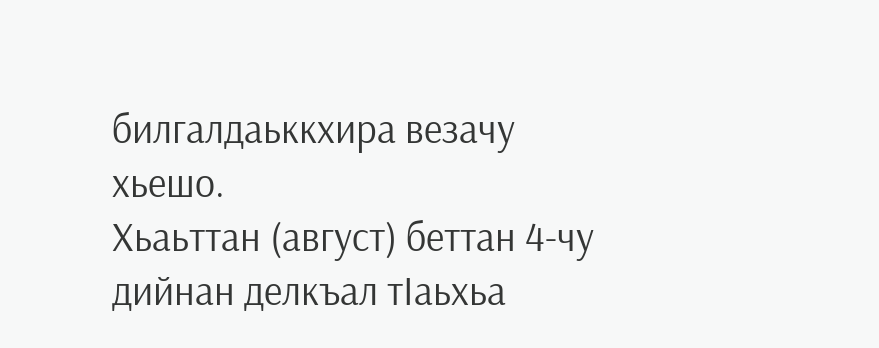билгалдаьккхира везачу хьешо.
Хьаьттан (август) беттан 4-чу дийнан делкъал тIаьхьа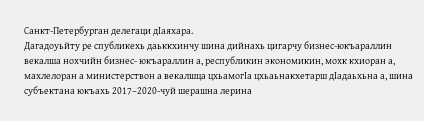Санкт-Петербурган делегаци дIаяхара.
Дагадоуьйту ре спубликехь даьккхинчу шина дийнахь цигарчу бизнес-юкъараллин векалша нохчийн бизнес- юкъараллин а, республикин экономикин, мохк кхиоран а, махлелоран а министерствон а векалшца цхьамогIа цхьаьнакхетарш дIадаьхьна а, шина субъектана юкъахь 2017–2020-чуй шерашна лерина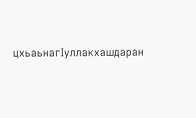цхьаьнагIуллакхашдаран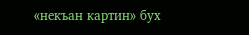«некъан картин» бух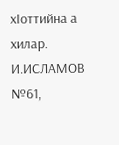хIоттийна а хилар.
И.ИСЛАМОВ
№61,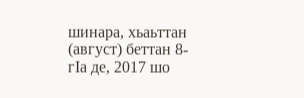шинара, хьаьттан (август) беттан 8-гIа де, 2017 шо